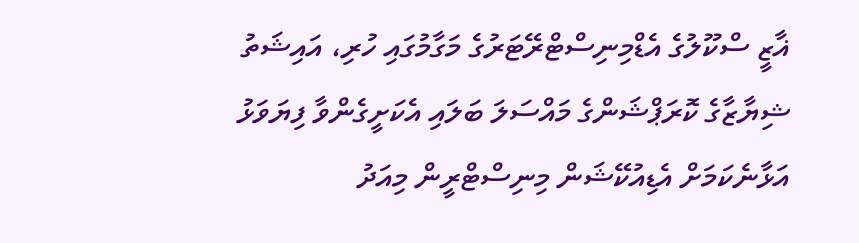ޣާޒީ ސްކޫލުގެ އެޑްމިނިސްޓްރޭޓަރުގެ މަގާމުގައި ހުރި، އައިޝަތު ޝިޔާޒާގެ ކޮރަޕްޝަންގެ މައްސަލަ ބަލައި އެކަށީގެންވާ ފިޔަވަޅު އަޅާނެކަމަށް އެޑިއުކޭޝަން މިނިސްޓްރީން މިއަދު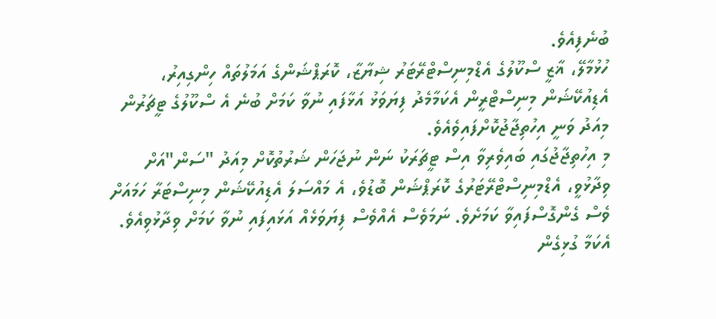ބުނެފިއެވެ.
ހުޅުމާލޭ، ޣާޒީ ސްކޫލުގެ އެޑްމިނިސްޓްރޭޓަރު ޝިޔާޒާ، ކޮރަޕްޝަންގެ އަމަލުތައް ހިންގިއިރު، އެޑިއުކޭޝަން މިނިސްޓްރީން އެކަމާމެދު ފިޔަވަޅު އަޅާފައި ނުވާ ކަމަށް ބުނެ އެ ސްކޫލުގެ ޓީޗަރުން މިއަދު ވަނީ އިހުތިޖާޖުކޮށްފައިވެއެވެ.
މި އިހުތިޖާޖުގައި ބައިވެރިވާ އިސް ޓީޗަރަކު ނަން ނުޖަހަން ޝަރުތުކޮށް މިއަދު "ސަން"އަށް ވިދާޅުވީ، އެޑްމިނިސްޓްރޭޓަރުގެ ކޮރަޕްޝަން ބޮޑުވެ، އެ މައްސަލަ އެޑިއުކޭޝަން މިނިސްޓަރާ ހަމައަށް ވެސް ގެންގޮސްފައިވާ ކަމަށެވެ. ނަމަވެސް އެއްވެސް ފިޔަވަޅެއް އަޅައިފައި ނުވާ ކަމަށް ވިދާޅުވިއެވެ.
އެކަމާ ގުޅިގެން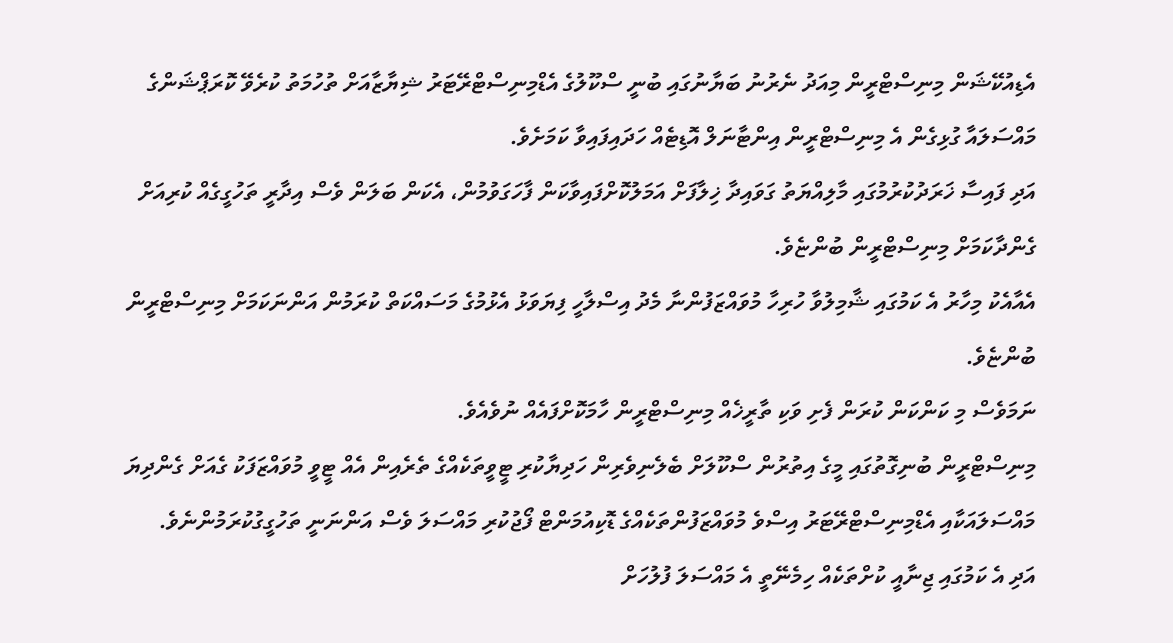އެޑިއުކޭޝަން މިނިސްޓްރީން މިއަދު ނެރުނު ބަޔާނުގައި ބުނީ ސްކޫލުގެ އެޑްމިނިސްޓްރޭޓަރު ޝިޔާޒާއަށް ތުހުމަތު ކުރެވޭ ކޮރަޕްޝަންގެ މައްސަލައާ ގުޅިގެން އެ މިނިސްޓްރީން އިންޓާނަލް އޮޑިޓެއް ހަދައިފައިވާ ކަމަށެވެ.
އަދި ފައިސާ ޚަރަދުކުރުމުގައި މާލިއްޔަތު ގަވައިދާ ޚިލާފަށް އަމަލުކޮށްފައިވާކަން ފާހަގަވުމުން، އެކަން ބަލަން ވެސް އިދާރީ ތަހުގީގެއް ކުރިއަށް ގެންދާކަމަށް މިނިސްޓްރީން ބުންޏެވެ.
އެއާއެކު މިހާރު އެ ކަމުގައި ޝާމިލުވާ ހުރިހާ މުވައްޒަފުންނާ މެދު އިސްލާހީ ފިޔަވަޅު އެޅުމުގެ މަސައްކަތް ކުރަމުން އަންނަކަމަށް މިނިސްޓްރީން ބުންޏެވެ.
ނަމަވެސް މި ކަންކަން ކުރަން ފެށި ވަކި ތާރީޚެއް މިނިސްޓްރީން ހާމަކޮށްފައެއް ނުވެއެވެ.
މިނިސްޓްރީން ބުނިގޮތުގައި މީގެ އިތުރުން ސްކޫލަށް ބެލެނިވެރިން ހަދިޔާކުރި ޓީވީތަކެއްގެ ތެރެއިން އެއް ޓީވީ މުވައްޒަފަކު ގެއަށް ގެންދިޔަ މައްސަލައަކާއި އެޑްމިނިސްޓްރޭޓަރު އިސްވެ މުވައްޒަފުންތަކެއްގެ ޑޮކިއުމަންޓް ފޯޖުކުރި މައްސަލަ ވެސް އަންނަނީ ތަހުގީގުކުރަމުންނެވެ.
އަދި އެ ކަމުގައި ޖިނާއީ ކުށްތަކެއް ހިމެނޭތީ އެ މައްސަލަ ފުލުހަށް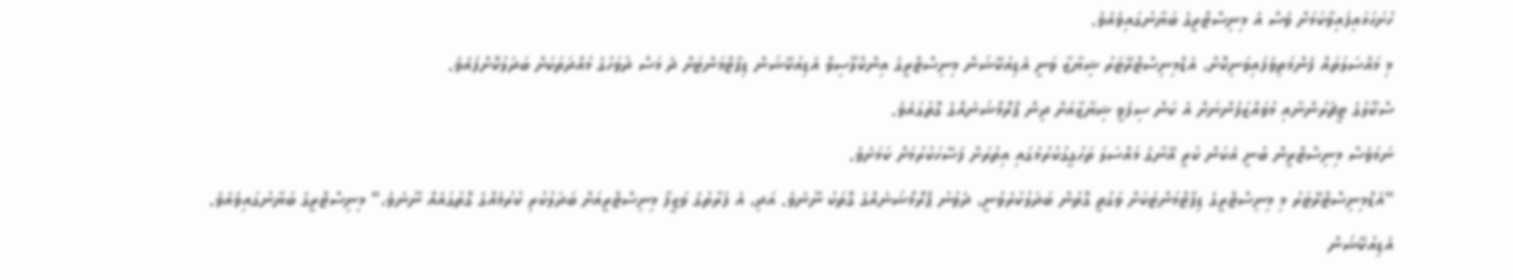ހުށަހަޅައިފައިވާކަމަށް ވެސް އެ މިނިސްޓްރީގެ ބަޔާނުގައިވެއެވެ.
މި މައްސަލަތައް ފެންމަތިވެފައިވަނިކޮށް، އެޑްމިނިސްޓްރޭޓަރު ޝިޔާޒާ ވަނީ އެޑިއުކޭޝަން މިނިސްޓްރީގެ އިންކްލޫސިވް އެޑިއުކޭޝަން ޑިޕާޓްމަންޓަށް ދެ މަސް ދުވަހުގެ މުއްދަތަކަށް ބަދަލުކޮށްފައެވެ.
ސްކޫލުގެ ޓީޗަރުންނާއި މުވައްޒަފުންނަށް އެ ކަން ސިފަވީ ޝިޔާޒާއަށް ދިން ޕްރޮމޯޝަނެއްގެ ގޮތުގައެވެ.
ނަމަވެސް މިނިސްޓްރީން ބުނީ އެކަން ކުރީ އޭނާގެ މައްސަލަ ތަހުގީގުކުރުމުގައި އިތުރަށް ފަސޭހަކުރުމަށް ކަމަށެވެ.
"އެޑްމިނިސްޓްރޭޓަރު މި މިނިސްޓްރީގެ ޑިޕާޓްމަންޓަކަށް ވަގުތީ ގޮތުން ބަދަލުކުރެވުނީ، ދެވުނު ޕްރޮމޯޝަނެއްގެ ގޮތަކު ނޫނެވެ. އަދި، އެ ފަރާތުގެ ވަޒީފާ މިނިސްޓްރީއަށް ބަދަލުކުރި ކުރުމެއްގެ ގޮތުގައެއް ނޫނެވެ،" މިނިސްޓްރީގެ ބަޔާނުގައިވެއެވެ.
އެޑިއުކޭޝަން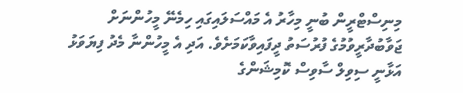މިނިސްޓްރީން ބުނީ މިހާރު އެ މައްސަލައިގައި ހިމެނޭ މީހުންނަށް ޖަވާބުދާރީވުމުގެ ފުރުސަތު ދީފައިވާކަމަށެވެ. އަދި އެ މީހުންނާ މެދު ފިޔަވަޅު އަޅާނީ ސިވިލް ސާވިސް ކޮމިޝަންގެ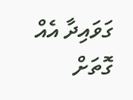ގަވައިދާ އެއް ގޮތަށް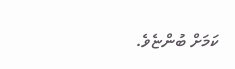ކަމަށް ބުންޏެވެ.